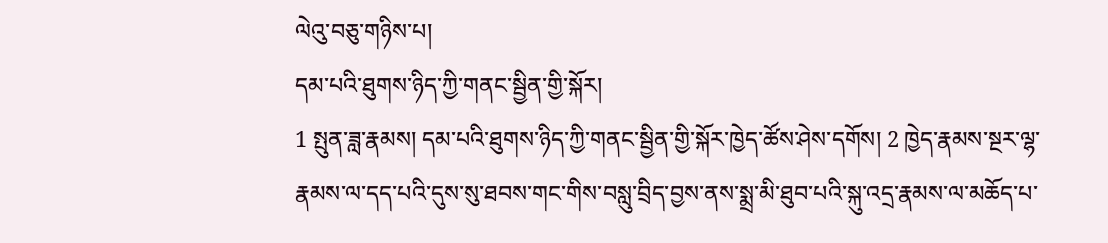ལེའུ་བཅུ་གཉིས་པ།
དམ་པའི་ཐུགས་ཉིད་ཀྱི་གནང་སྦྱིན་གྱི་སྐོར།
1 སྤུན་ཟླ་རྣམས། དམ་པའི་ཐུགས་ཉིད་ཀྱི་གནང་སྦྱིན་གྱི་སྐོར་ཁྱེད་ཚོས་ཤེས་དགོས། 2 ཁྱེད་རྣམས་སྔར་ལྷ་རྣམས་ལ་དད་པའི་དུས་སུ་ཐབས་གང་གིས་བསླུ་བྲིད་བྱས་ནས་སྨྲ་མི་ཐུབ་པའི་སྐུ་འདྲ་རྣམས་ལ་མཆོད་པ་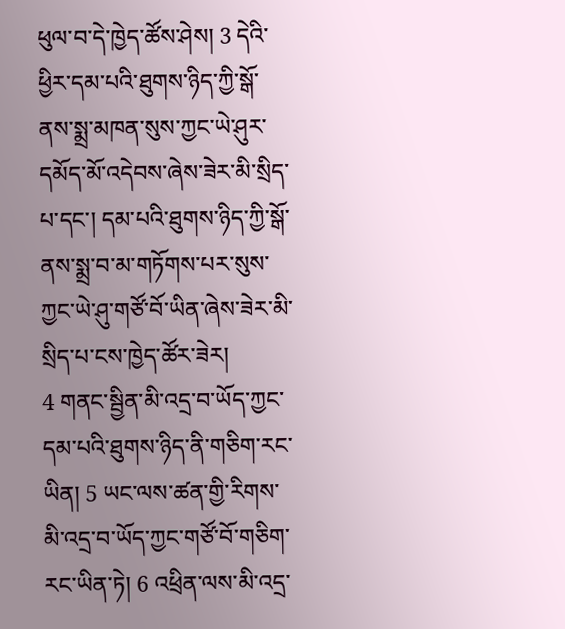ཕུལ་བ་དེ་ཁྱེད་ཚོས་ཤེས། 3 དེའི་ཕྱིར་དམ་པའི་ཐུགས་ཉིད་ཀྱི་སྒོ་ནས་སྨྲ་མཁན་སུས་ཀྱང་ཡེ་ཤུར་དམོད་མོ་འདེབས་ཞེས་ཟེར་མི་སྲིད་པ་དང་། དམ་པའི་ཐུགས་ཉིད་ཀྱི་སྒོ་ནས་སྨྲ་བ་མ་གཏོགས་པར་སུས་ཀྱང་ཡེ་ཤུ་གཙོ་བོ་ཡིན་ཞེས་ཟེར་མི་སྲིད་པ་ངས་ཁྱེད་ཚོར་ཟེར།
4 གནང་སྦྱིན་མི་འདྲ་བ་ཡོད་ཀྱང་དམ་པའི་ཐུགས་ཉིད་ནི་གཅིག་རང་ཡིན། 5 ཡང་ལས་ཚན་གྱི་རིགས་མི་འདྲ་བ་ཡོད་ཀྱང་གཙོ་བོ་གཅིག་རང་ཡིན་ཏེ། 6 འཕྲིན་ལས་མི་འདྲ་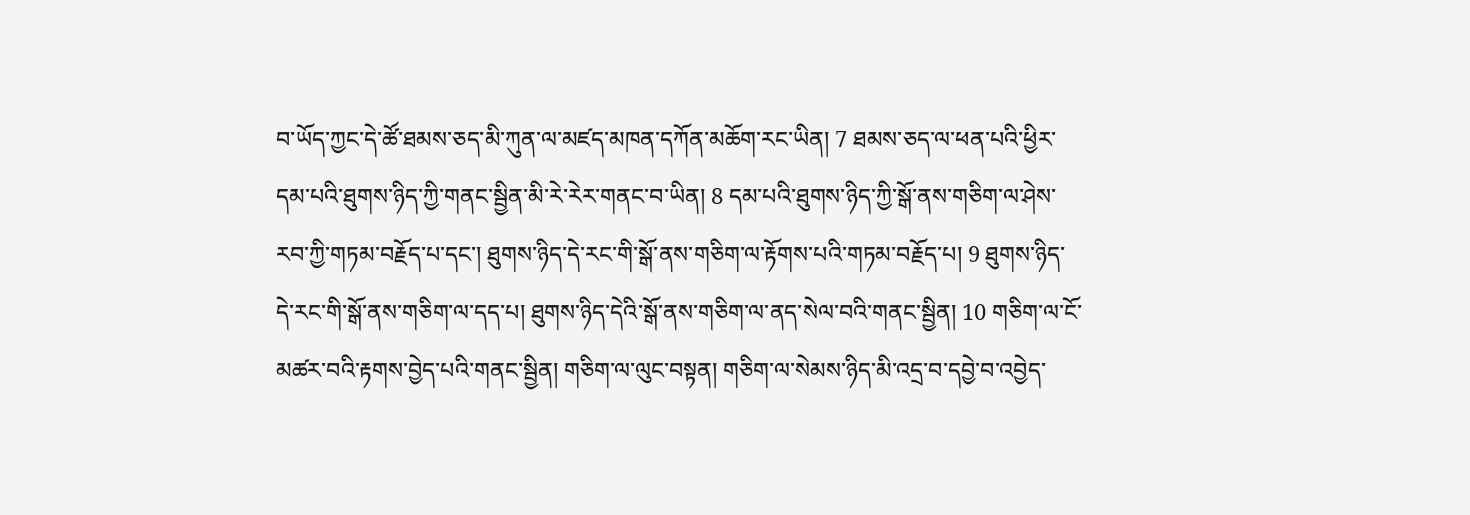བ་ཡོད་ཀྱང་དེ་ཚོ་ཐམས་ཅད་མི་ཀུན་ལ་མཛད་མཁན་དཀོན་མཆོག་རང་ཡིན། 7 ཐམས་ཅད་ལ་ཕན་པའི་ཕྱིར་དམ་པའི་ཐུགས་ཉིད་ཀྱི་གནང་སྦྱིན་མི་རེ་རེར་གནང་བ་ཡིན། 8 དམ་པའི་ཐུགས་ཉིད་ཀྱི་སྒོ་ནས་གཅིག་ལ་ཤེས་རབ་ཀྱི་གཏམ་བརྗོད་པ་དང་། ཐུགས་ཉིད་དེ་རང་གི་སྒོ་ནས་གཅིག་ལ་རྟོགས་པའི་གཏམ་བརྗོད་པ། 9 ཐུགས་ཉིད་དེ་རང་གི་སྒོ་ནས་གཅིག་ལ་དད་པ། ཐུགས་ཉིད་དེའི་སྒོ་ནས་གཅིག་ལ་ནད་སེལ་བའི་གནང་སྦྱིན། 10 གཅིག་ལ་ངོ་མཚར་བའི་རྟགས་བྱེད་པའི་གནང་སྦྱིན། གཅིག་ལ་ལུང་བསྟན། གཅིག་ལ་སེམས་ཉིད་མི་འདྲ་བ་དབྱེ་བ་འབྱེད་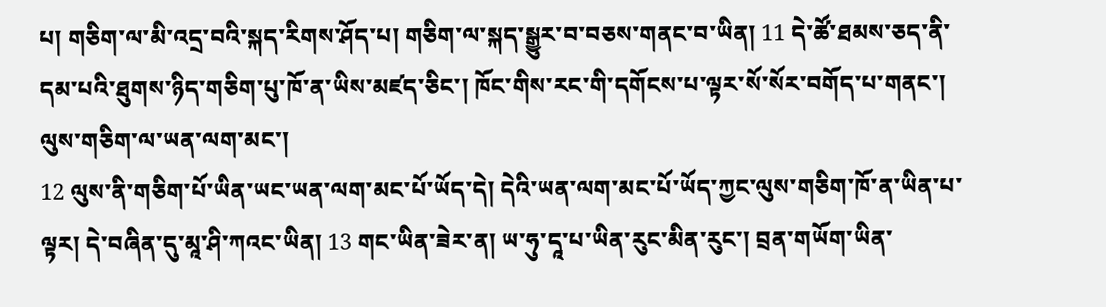པ། གཅིག་ལ་མི་འདྲ་བའི་སྐད་རིགས་ཤོད་པ། གཅིག་ལ་སྐད་སྒྱུར་བ་བཅས་གནང་བ་ཡིན། 11 དེ་ཚོ་ཐམས་ཅད་ནི་དམ་པའི་ཐུགས་ཉིད་གཅིག་པུ་ཁོ་ན་ཡིས་མཛད་ཅིང་། ཁོང་གིས་རང་གི་དགོངས་པ་ལྟར་སོ་སོར་བགོད་པ་གནང་།
ལུས་གཅིག་ལ་ཡན་ལག་མང་།
12 ལུས་ནི་གཅིག་པོ་ཡིན་ཡང་ཡན་ལག་མང་པོ་ཡོད་དེ། དེའི་ཡན་ལག་མང་པོ་ཡོད་ཀྱང་ལུས་གཅིག་ཁོ་ན་ཡིན་པ་ལྟར། དེ་བཞིན་དུ་མཱ་ཤི་ཀའང་ཡིན། 13 གང་ཡིན་ཟེར་ན། ཡ་ཧུ་དཱ་པ་ཡིན་རུང་མིན་རུང་། བྲན་གཡོག་ཡིན་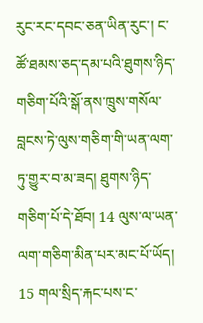རུང་རང་དབང་ཅན་ཡིན་རུང་། ང་ཚོ་ཐམས་ཅད་དམ་པའི་ཐུགས་ཉིད་གཅིག་པོའི་སྒོ་ནས་ཁྲུས་གསོལ་བླངས་ཏེ་ལུས་གཅིག་གི་ཡན་ལག་ཏུ་གྱུར་བ་མ་ཟད། ཐུགས་ཉིད་གཅིག་པོ་དེ་ཐོབ། 14 ལུས་ལ་ཡན་ལག་གཅིག་མིན་པར་མང་པོ་ཡོད། 15 གལ་སྲིད་རྐང་པས་ང་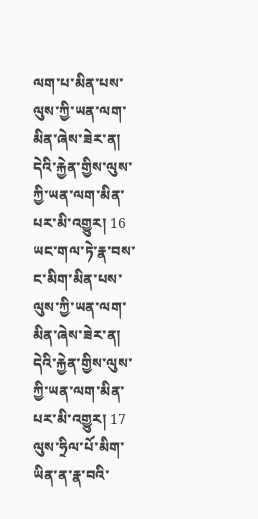ལག་པ་མིན་པས་ལུས་ཀྱི་ཡན་ལག་མིན་ཞེས་ཟེར་ན། དེའི་རྐྱེན་གྱིས་ལུས་ཀྱི་ཡན་ལག་མིན་པར་མི་འགྱུར། 16 ཡང་གལ་ཏེ་རྣ་བས་ང་མིག་མིན་པས་ལུས་ཀྱི་ཡན་ལག་མིན་ཞེས་ཟེར་ན། དེའི་རྐྱེན་གྱིས་ལུས་ཀྱི་ཡན་ལག་མིན་པར་མི་འགྱུར། 17 ལུས་ཧྲིལ་པོ་མིག་ཡིན་ན་རྣ་བའི་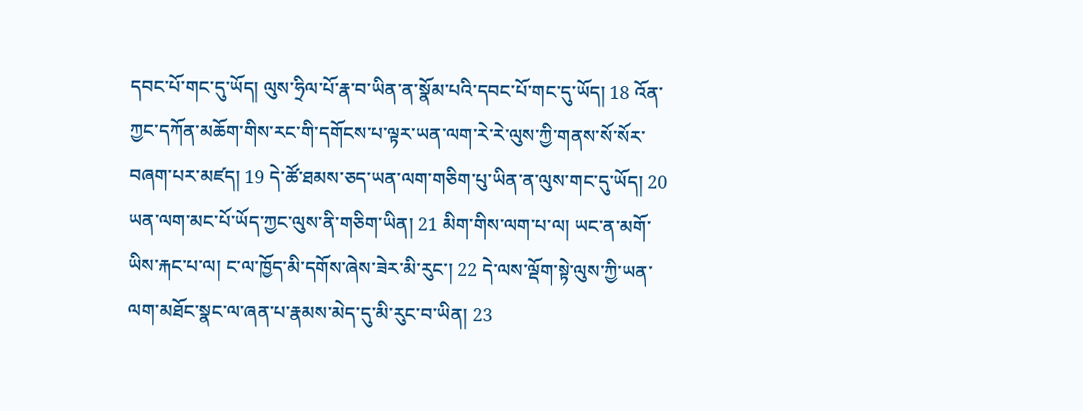དབང་པོ་གང་དུ་ཡོད། ལུས་ཧྲིལ་པོ་རྣ་བ་ཡིན་ན་སྣོམ་པའི་དབང་པོ་གང་དུ་ཡོད། 18 འོན་ཀྱང་དཀོན་མཆོག་གིས་རང་གི་དགོངས་པ་ལྟར་ཡན་ལག་རེ་རེ་ལུས་ཀྱི་གནས་སོ་སོར་བཞག་པར་མཛད། 19 དེ་ཚོ་ཐམས་ཅད་ཡན་ལག་གཅིག་པུ་ཡིན་ན་ལུས་གང་དུ་ཡོད། 20 ཡན་ལག་མང་པོ་ཡོད་ཀྱང་ལུས་ནི་གཅིག་ཡིན། 21 མིག་གིས་ལག་པ་ལ། ཡང་ན་མགོ་ཡིས་རྐང་པ་ལ། ང་ལ་ཁྱོད་མི་དགོས་ཞེས་ཟེར་མི་རུང་། 22 དེ་ལས་ལྡོག་སྟེ་ལུས་ཀྱི་ཡན་ལག་མཐོང་སྣང་ལ་ཞན་པ་རྣམས་མེད་དུ་མི་རུང་བ་ཡིན། 23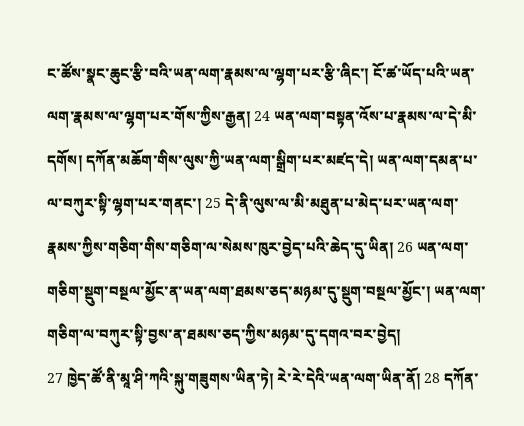ང་ཚོས་སྣང་ཆུང་རྩི་བའི་ཡན་ལག་རྣམས་ལ་ལྷག་པར་རྩི་ཞིང་། ངོ་ཚ་ཡོད་པའི་ཡན་ལག་རྣམས་ལ་ལྷག་པར་གོས་ཀྱིས་རྒྱན། 24 ཡན་ལག་བསྟན་འོས་པ་རྣམས་ལ་དེ་མི་དགོས། དཀོན་མཆོག་གིས་ལུས་ཀྱི་ཡན་ལག་སྒྲིག་པར་མཛད་དེ། ཡན་ལག་དམན་པ་ལ་བཀུར་སྟི་ལྷག་པར་གནང་། 25 དེ་ནི་ལུས་ལ་མི་མཐུན་པ་མེད་པར་ཡན་ལག་རྣམས་ཀྱིས་གཅིག་གིས་གཅིག་ལ་སེམས་ཁུར་བྱེད་པའི་ཆེད་དུ་ཡིན། 26 ཡན་ལག་གཅིག་སྡུག་བསྔལ་མྱོང་ན་ཡན་ལག་ཐམས་ཅད་མཉམ་དུ་སྡུག་བསྔལ་མྱོང་། ཡན་ལག་གཅིག་ལ་བཀུར་སྟི་བྱས་ན་ཐམས་ཅད་ཀྱིས་མཉམ་དུ་དགའ་བར་བྱེད།
27 ཁྱེད་ཚོ་ནི་མཱ་ཤི་ཀའི་སྐུ་གཟུགས་ཡིན་ཏེ། རེ་རེ་དེའི་ཡན་ལག་ཡིན་ནོ། 28 དཀོན་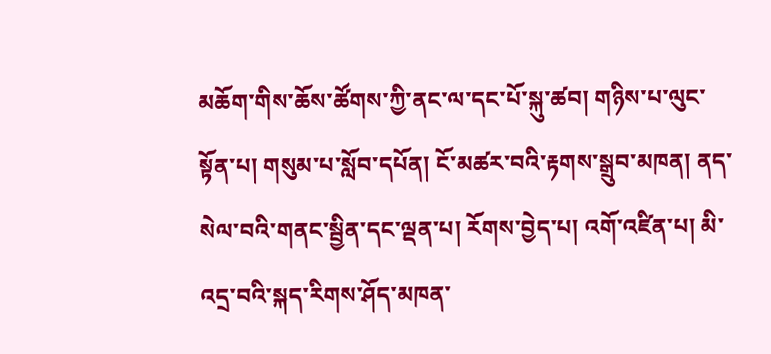མཆོག་གིས་ཆོས་ཚོགས་ཀྱི་ནང་ལ་དང་པོ་སྐུ་ཚབ། གཉིས་པ་ལུང་སྟོན་པ། གསུམ་པ་སློབ་དཔོན། ངོ་མཚར་བའི་རྟགས་སྒྲུབ་མཁན། ནད་སེལ་བའི་གནང་སྦྱིན་དང་ལྡན་པ། རོགས་བྱེད་པ། འགོ་འཛིན་པ། མི་འདྲ་བའི་སྐད་རིགས་ཤོད་མཁན་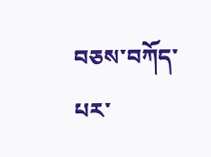བཅས་བཀོད་པར་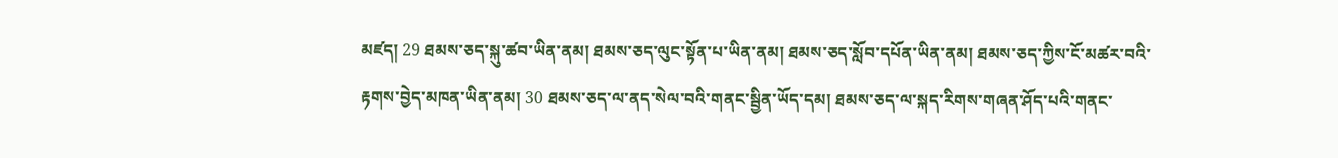མཛད། 29 ཐམས་ཅད་སྐུ་ཚབ་ཡིན་ནམ། ཐམས་ཅད་ལུང་སྟོན་པ་ཡིན་ནམ། ཐམས་ཅད་སློབ་དཔོན་ཡིན་ནམ། ཐམས་ཅད་ཀྱིས་ངོ་མཚར་བའི་རྟགས་བྱེད་མཁན་ཡིན་ནམ། 30 ཐམས་ཅད་ལ་ནད་སེལ་བའི་གནང་སྦྱིན་ཡོད་དམ། ཐམས་ཅད་ལ་སྐད་རིགས་གཞན་ཤོད་པའི་གནང་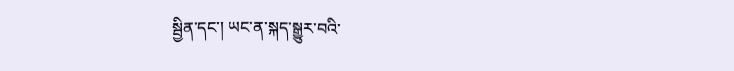སྦྱིན་དང་། ཡང་ན་སྐད་སྒྱུར་བའི་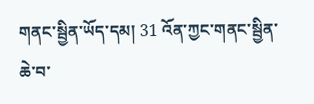གནང་སྦྱིན་ཡོད་དམ། 31 འོན་ཀྱང་གནང་སྦྱིན་ཆེ་བ་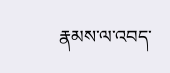རྣམས་ལ་འབད་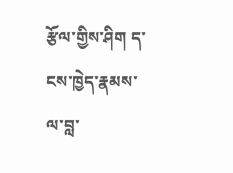རྩོལ་གྱིས་ཤིག ད་ངས་ཁྱེད་རྣམས་ལ་བླ་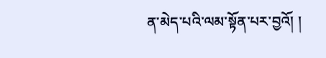ན་མེད་པའི་ལམ་སྟོན་པར་བྱའོ། །